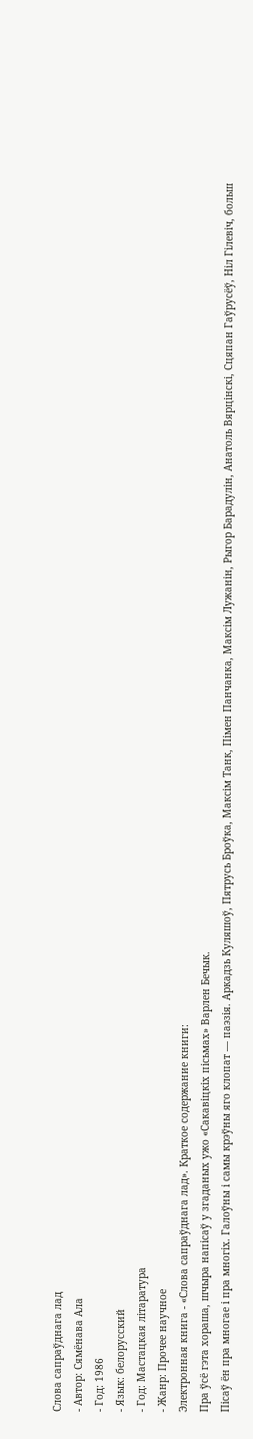Слова сапраўднага лад
- Автор: Сямёнава Ала
- Год: 1986
- Язык: белорусский
- Год: Мастацкая літаратура
- Жанр: Прочее научное
Электронная книга - «Слова сапраўднага лад». Краткое содержание книги:
Пра ўсё гэта хораша, шчыра напісаў у згаданых ужо «Сакавіцкіх пісьмах» Варлен Бечык.
Пісаў ён пра многае і пра многіх. Галоўны і самы крэўны яго клопат — паэзія. Аркадзь Куляшоў, Пятрусь Броўка, Максім Танк, Пімен Панчанка, Максім Лужанін, Рыгор Барадулін, Анатоль Вярцінскі, Сцяпан Гаўрусёў, Ніл Гілевіч, больш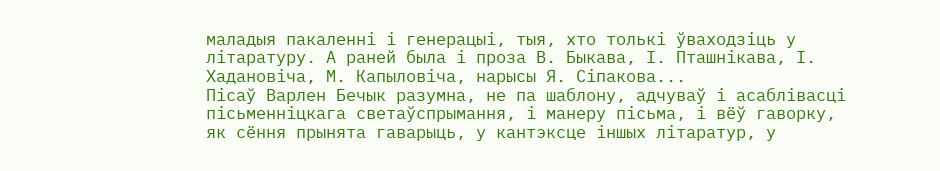маладыя пакаленні і генерацыі, тыя, хто толькі ўваходзіць у літаратуру. А раней была і проза В. Быкава, І. Пташнікава, І. Хадановіча, М. Капыловіча, нарысы Я. Сіпакова...
Пісаў Варлен Бечык разумна, не па шаблону, адчуваў і асаблівасці пісьменніцкага светаўспрымання, і манеру пісьма, і вёў гаворку, як сёння прынята гаварыць, у кантэксце іншых літаратур, у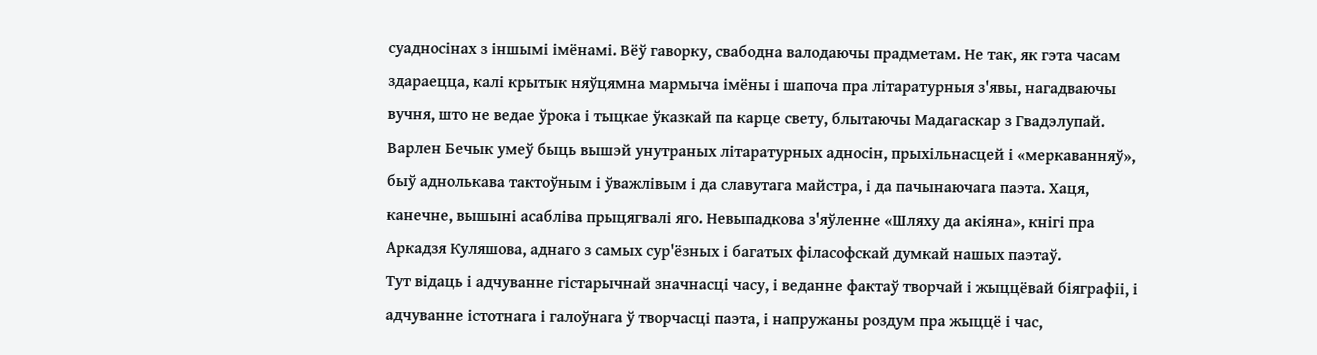суадносінах з іншымі імёнамі. Вёў гаворку, свабодна валодаючы прадметам. Не так, як гэта часам здараецца, калі крытык няўцямна мармыча імёны і шапоча пра літаратурныя з'явы, нагадваючы вучня, што не ведае ўрока і тыцкае ўказкай па карце свету, блытаючы Мадагаскар з Гвадэлупай.
Варлен Бечык умеў быць вышэй унутраных літаратурных адносін, прыхільнасцей і «меркаванняў», быў аднолькава тактоўным і ўважлівым і да славутага майстра, і да пачынаючага паэта. Хаця, канечне, вышыні асабліва прыцягвалі яго. Невыпадкова з'яўленне «Шляху да акіяна», кнігі пра Аркадзя Куляшова, аднаго з самых сур'ёзных і багатых філасофскай думкай нашых паэтаў.
Тут відаць і адчуванне гістарычнай значнасці часу, і веданне фактаў творчай і жыццёвай біяграфіі, і адчуванне істотнага і галоўнага ў творчасці паэта, і напружаны роздум пра жыццё і час,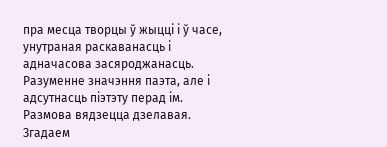пра месца творцы ў жыцці і ў часе, унутраная раскаванасць і адначасова засяроджанасць. Разуменне значэння паэта, але і адсутнасць піэтэту перад ім. Размова вядзецца дзелавая. Згадаем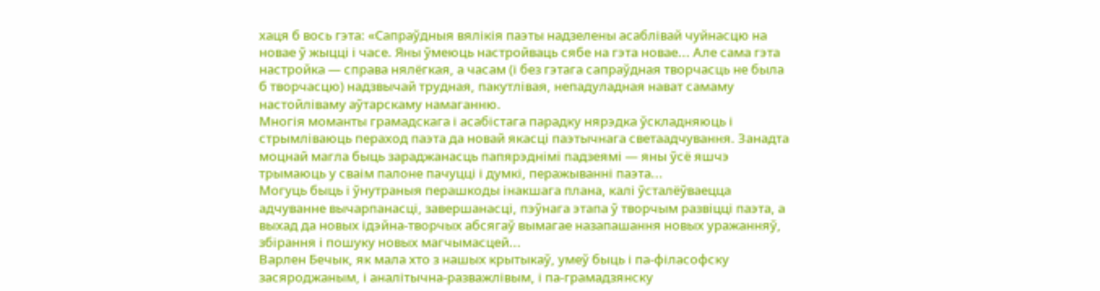хаця б вось гэта: «Сапраўдныя вялікія паэты надзелены асаблівай чуйнасцю на новае ў жыцці і часе. Яны ўмеюць настройваць сябе на гэта новае... Але сама гэта настройка — справа нялёгкая, а часам (і без гэтага сапраўдная творчасць не была б творчасцю) надзвычай трудная, пакутлівая, непадуладная нават самаму настойліваму аўтарскаму намаганню.
Многія моманты грамадскага і асабістага парадку нярэдка ўскладняюць і стрымліваюць пераход паэта да новай якасці паэтычнага светаадчування. Занадта моцнай магла быць зараджанасць папярэднімі падзеямі — яны ўсё яшчэ трымаюць у сваім палоне пачуцці і думкі, перажыванні паэта...
Могуць быць і ўнутраныя перашкоды інакшага плана, калі ўсталёўваецца адчуванне вычарпанасці, завершанасці, пэўнага этапа ў творчым развіцці паэта, а выхад да новых ідэйна-творчых абсягаў вымагае назапашання новых уражанняў, збірання і пошуку новых магчымасцей...
Варлен Бечык, як мала хто з нашых крытыкаў, умеў быць і па-філасофску засяроджаным, і аналітычна-разважлівым, і па-грамадзянску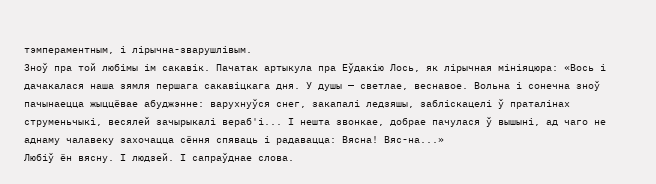тэмпераментным, і лірычна-зварушлівым.
Зноў пра той любімы ім сакавік. Пачатак артыкула пра Еўдакію Лось, як лірычная мініяцюра: «Вось і дачакалася наша зямля першага сакавіцкага дня. У душы — светлае, веснавое. Вольна і сонечна зноў пачынаецца жыццёвае абуджэнне: варухнуўся снег, закапалі ледзяшы, забліскацелі ў праталінах струменьчыкі, весялей зачырыкалі вераб'і... І нешта звонкае, добрае пачулася ў вышыні, ад чаго не аднаму чалавеку захочацца сёння спяваць і радавацца: Вясна! Вяс-на...»
Любіў ён вясну. І людзей. І сапраўднае слова.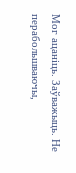Мог ацаніць. Заўважыць. Не перабольшваючы,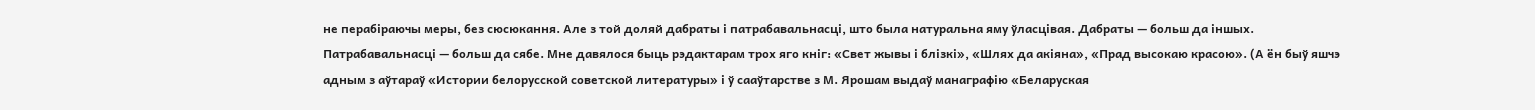не перабіраючы меры, без сюсюкання. Але з той доляй дабраты і патрабавальнасці, што была натуральна яму ўласцівая. Дабраты — больш да іншых. Патрабавальнасці — больш да сябе. Мне давялося быць рэдактарам трох яго кніг: «Свет жывы і блізкі», «Шлях да акіяна», «Прад высокаю красою». (А ён быў яшчэ адным з аўтараў «Истории белорусской советской литературы» і ў сааўтарстве з М. Ярошам выдаў манаграфію «Беларуская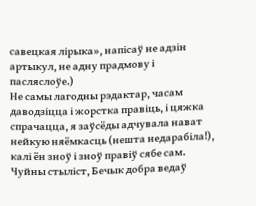савецкая лірыка», напісаў не адзін артыкул, не адну прадмову і пасляслоўе.)
Не самы лагодны рэдактар, часам даводзіцца і жорстка правіць, і цяжка спрачацца, я заўсёды адчувала нават нейкую няёмкасць (нешта недарабіла!), калі ён зноў і зноў правіў сябе сам. Чуйны стыліст, Бечык добра ведаў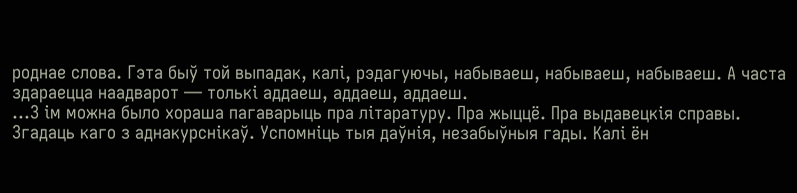роднае слова. Гэта быў той выпадак, калі, рэдагуючы, набываеш, набываеш, набываеш. А часта здараецца наадварот — толькі аддаеш, аддаеш, аддаеш.
...З ім можна было хораша пагаварыць пра літаратуру. Пра жыццё. Пра выдавецкія справы. Згадаць каго з аднакурснікаў. Успомніць тыя даўнія, незабыўныя гады. Калі ён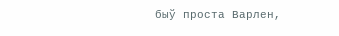быў проста Варлен,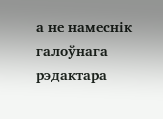а не намеснік галоўнага рэдактара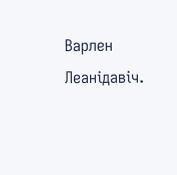Варлен Леанідавіч.